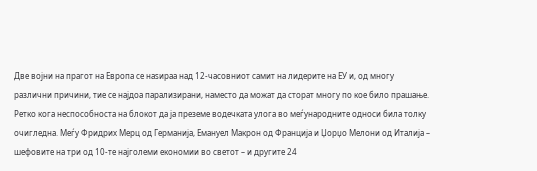Две војни на прагот на Европа се наѕираа над 12-часовниот самит на лидерите на ЕУ и, од многу различни причини, тие се најдоа парализирани, наместо да можат да сторат многу по кое било прашање.
Ретко кога неспособноста на блокот да ја преземе водечката улога во меѓународните односи била толку очигледна. Меѓу Фридрих Мерц од Германија, Емануел Макрон од Франција и Џорџо Мелони од Италија – шефовите на три од 10-те најголеми економии во светот – и другите 24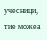учесници, тие можеа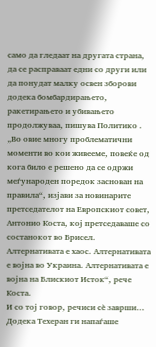само да гледаат на другата страна, да се расправаат едни со други или да понудат малку освен зборови додека бомбардирањето, ракетирањето и убивањето продолжуваа, пишува Политико .
„Во овие многу проблематични моменти во кои живееме, повеќе од кога било е решено да се одржи меѓународен поредок заснован на правила“, изјави за новинарите претседателот на Европскиот совет, Антонио Коста, кој претседаваше со состанокот во Брисел.
Алтернативата е хаос. Алтернативата е војна во Украина. Алтернативата е војна на Блискиот Исток“, рече Коста.
И со тој говор, речиси сè заврши…
Додека Техеран ги напаѓаше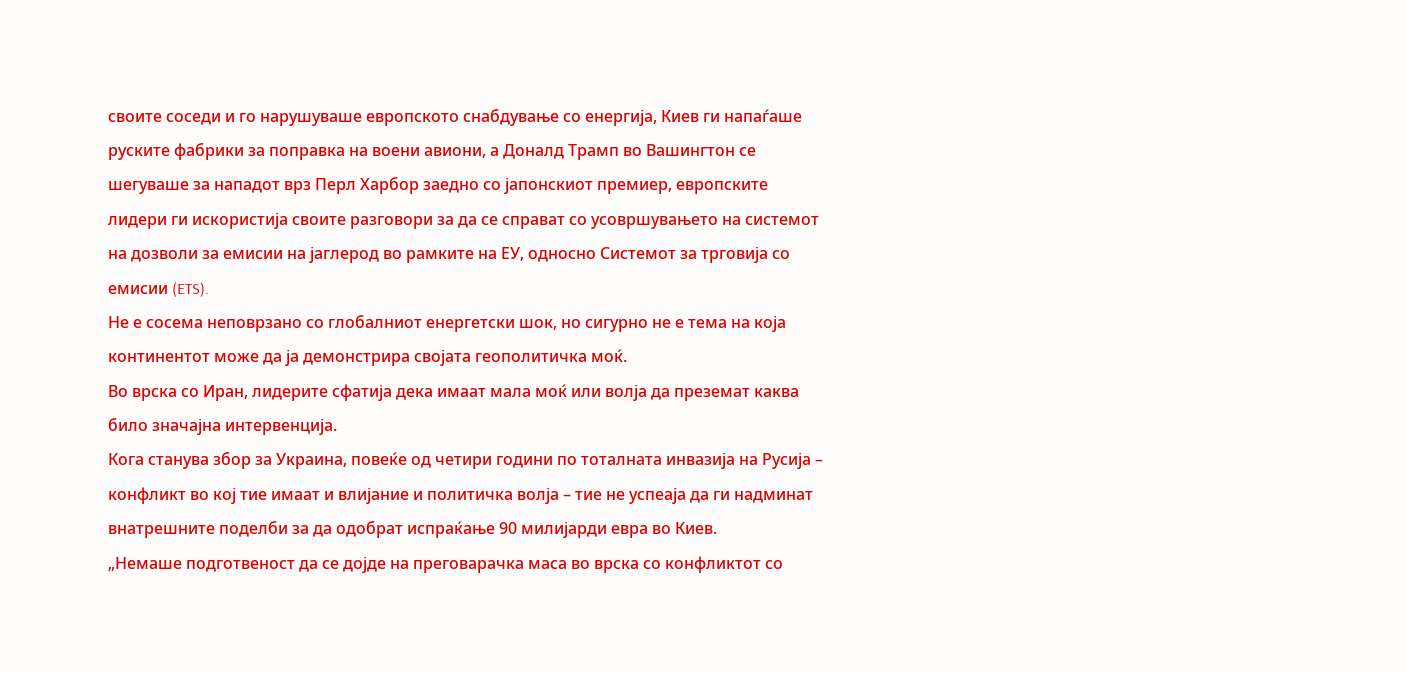своите соседи и го нарушуваше европското снабдување со енергија, Киев ги напаѓаше руските фабрики за поправка на воени авиони, а Доналд Трамп во Вашингтон се шегуваше за нападот врз Перл Харбор заедно со јапонскиот премиер, европските лидери ги искористија своите разговори за да се справат со усовршувањето на системот на дозволи за емисии на јаглерод во рамките на ЕУ, односно Системот за трговија со емисии (ETS).
Не е сосема неповрзано со глобалниот енергетски шок, но сигурно не е тема на која континентот може да ја демонстрира својата геополитичка моќ.
Во врска со Иран, лидерите сфатија дека имаат мала моќ или волја да преземат каква било значајна интервенција.
Кога станува збор за Украина, повеќе од четири години по тоталната инвазија на Русија – конфликт во кој тие имаат и влијание и политичка волја – тие не успеаја да ги надминат внатрешните поделби за да одобрат испраќање 90 милијарди евра во Киев.
„Немаше подготвеност да се дојде на преговарачка маса во врска со конфликтот со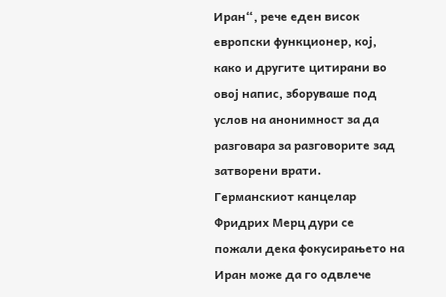Иран“, рече еден висок европски функционер, кој, како и другите цитирани во овој напис, зборуваше под услов на анонимност за да разговара за разговорите зад затворени врати.
Германскиот канцелар Фридрих Мерц дури се пожали дека фокусирањето на Иран може да го одвлече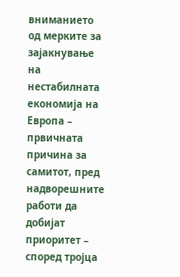вниманието од мерките за зајакнување на нестабилната економија на Европа – првичната причина за самитот, пред надворешните работи да добијат приоритет – според тројца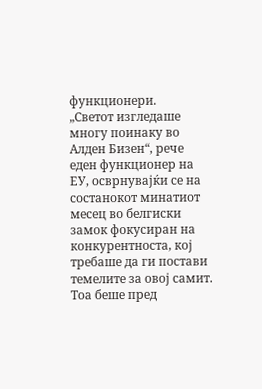функционери.
„Светот изгледаше многу поинаку во Алден Бизен“, рече еден функционер на ЕУ, осврнувајќи се на состанокот минатиот месец во белгиски замок фокусиран на конкурентноста, кој требаше да ги постави темелите за овој самит.
Тоа беше пред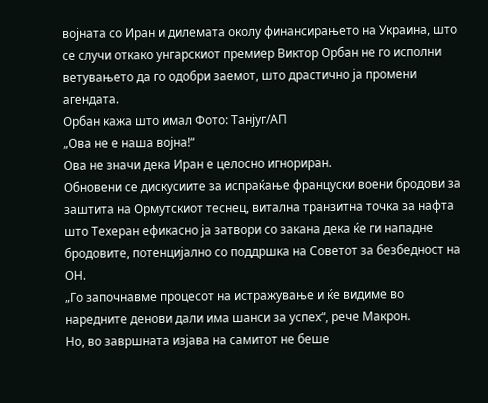војната со Иран и дилемата околу финансирањето на Украина, што се случи откако унгарскиот премиер Виктор Орбан не го исполни ветувањето да го одобри заемот, што драстично ја промени агендата.
Орбан кажа што имал Фото: Танјуг/АП
„Ова не е наша војна!“
Ова не значи дека Иран е целосно игнориран.
Обновени се дискусиите за испраќање француски воени бродови за заштита на Ормутскиот теснец, витална транзитна точка за нафта што Техеран ефикасно ја затвори со закана дека ќе ги нападне бродовите, потенцијално со поддршка на Советот за безбедност на ОН.
„Го започнавме процесот на истражување и ќе видиме во наредните денови дали има шанси за успех“, рече Макрон.
Но, во завршната изјава на самитот не беше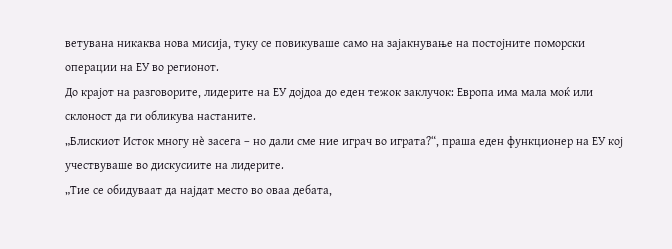ветувана никаква нова мисија, туку се повикуваше само на зајакнување на постојните поморски операции на ЕУ во регионот.
До крајот на разговорите, лидерите на ЕУ дојдоа до еден тежок заклучок: Европа има мала моќ или склоност да ги обликува настаните.
„Блискиот Исток многу нè засега – но дали сме ние играч во играта?“, праша еден функционер на ЕУ кој учествуваше во дискусиите на лидерите.
„Тие се обидуваат да најдат место во оваа дебата,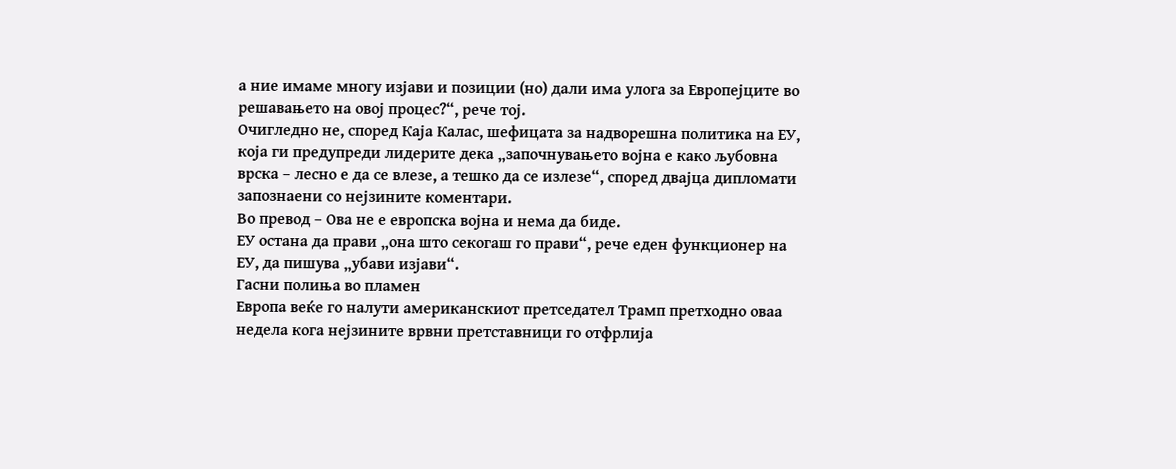а ние имаме многу изјави и позиции (но) дали има улога за Европејците во решавањето на овој процес?“, рече тој.
Очигледно не, според Каја Калас, шефицата за надворешна политика на ЕУ, која ги предупреди лидерите дека „започнувањето војна е како љубовна врска – лесно е да се влезе, а тешко да се излезе“, според двајца дипломати запознаени со нејзините коментари.
Во превод – Ова не е европска војна и нема да биде.
ЕУ остана да прави „она што секогаш го прави“, рече еден функционер на ЕУ, да пишува „убави изјави“.
Гасни полиња во пламен
Европа веќе го налути американскиот претседател Трамп претходно оваа недела кога нејзините врвни претставници го отфрлија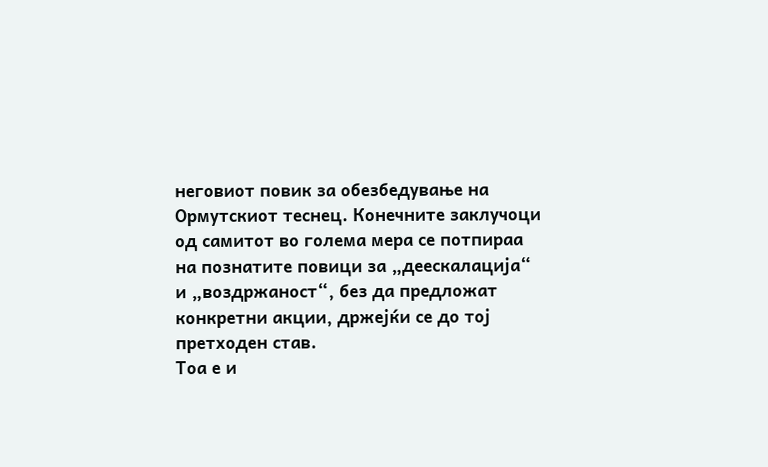неговиот повик за обезбедување на Ормутскиот теснец. Конечните заклучоци од самитот во голема мера се потпираа на познатите повици за „деескалација“ и „воздржаност“, без да предложат конкретни акции, држејќи се до тој претходен став.
Тоа е и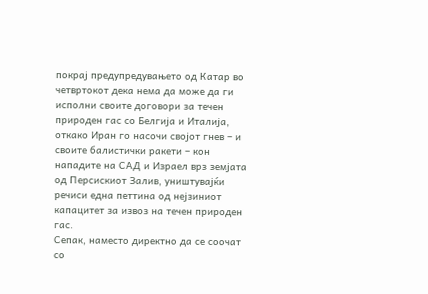покрај предупредувањето од Катар во четвртокот дека нема да може да ги исполни своите договори за течен природен гас со Белгија и Италија, откако Иран го насочи својот гнев – и своите балистички ракети – кон нападите на САД и Израел врз земјата од Персискиот Залив, уништувајќи речиси една петтина од нејзиниот капацитет за извоз на течен природен гас.
Сепак, наместо директно да се соочат со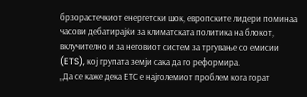брзорастечкиот енергетски шок, европските лидери поминаа часови дебатирајќи за климатската политика на блокот, вклучително и за неговиот систем за тргување со емисии (ETS), кој групата земји сака да го реформира.
„Да се каже дека ЕТС е најголемиот проблем кога горат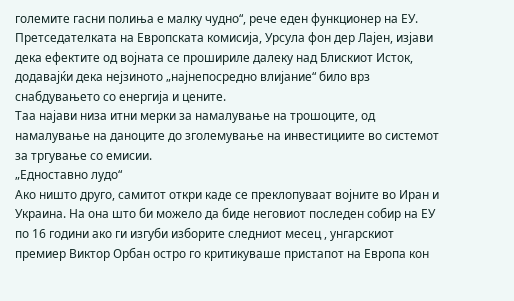големите гасни полиња е малку чудно“, рече еден функционер на ЕУ.
Претседателката на Европската комисија, Урсула фон дер Лајен, изјави дека ефектите од војната се прошириле далеку над Блискиот Исток, додавајќи дека нејзиното „најнепосредно влијание“ било врз снабдувањето со енергија и цените.
Таа најави низа итни мерки за намалување на трошоците, од намалување на даноците до зголемување на инвестициите во системот за тргување со емисии.
„Едноставно лудо“
Ако ништо друго, самитот откри каде се преклопуваат војните во Иран и Украина. На она што би можело да биде неговиот последен собир на ЕУ по 16 години ако ги изгуби изборите следниот месец , унгарскиот премиер Виктор Орбан остро го критикуваше пристапот на Европа кон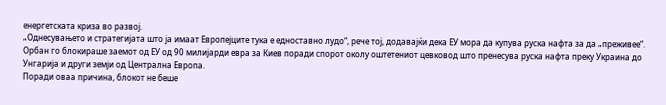енергетската криза во развој.
„Однесувањето и стратегијата што ја имаат Европејците тука е едноставно лудо“, рече тој, додавајќи дека ЕУ мора да купува руска нафта за да „преживее“.
Орбан го блокираше заемот од ЕУ од 90 милијарди евра за Киев поради спорот околу оштетениот цевковод што пренесува руска нафта преку Украина до Унгарија и други земји од Централна Европа.
Поради оваа причина, блокот не беше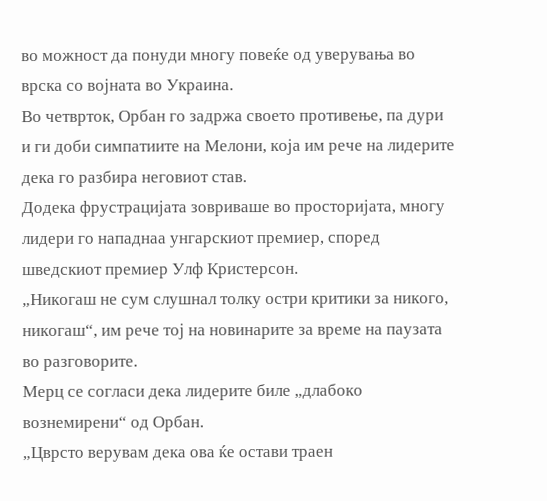во можност да понуди многу повеќе од уверувања во врска со војната во Украина.
Во четврток, Орбан го задржа своето противење, па дури и ги доби симпатиите на Мелони, која им рече на лидерите дека го разбира неговиот став.
Додека фрустрацијата зовриваше во просторијата, многу лидери го нападнаа унгарскиот премиер, според шведскиот премиер Улф Кристерсон.
„Никогаш не сум слушнал толку остри критики за никого, никогаш“, им рече тој на новинарите за време на паузата во разговорите.
Мерц се согласи дека лидерите биле „длабоко вознемирени“ од Орбан.
„Цврсто верувам дека ова ќе остави траен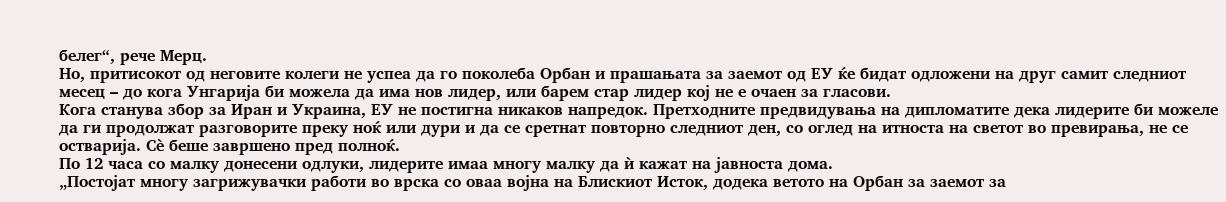белег“, рече Мерц.
Но, притисокот од неговите колеги не успеа да го поколеба Орбан и прашањата за заемот од ЕУ ќе бидат одложени на друг самит следниот месец – до кога Унгарија би можела да има нов лидер, или барем стар лидер кој не е очаен за гласови.
Кога станува збор за Иран и Украина, ЕУ не постигна никаков напредок. Претходните предвидувања на дипломатите дека лидерите би можеле да ги продолжат разговорите преку ноќ или дури и да се сретнат повторно следниот ден, со оглед на итноста на светот во превирања, не се остварија. Сè беше завршено пред полноќ.
По 12 часа со малку донесени одлуки, лидерите имаа многу малку да ѝ кажат на јавноста дома.
„Постојат многу загрижувачки работи во врска со оваа војна на Блискиот Исток, додека ветото на Орбан за заемот за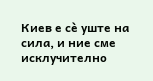Киев е сè уште на сила, и ние сме исклучително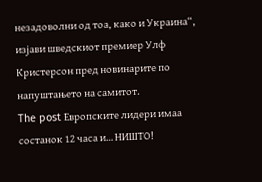незадоволни од тоа, како и Украина“, изјави шведскиот премиер Улф Кристерсон пред новинарите по напуштањето на самитот.
The post Европските лидери имаа состанок 12 часа и… НИШТО!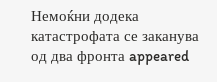Немоќни додека катастрофата се заканува од два фронта appeared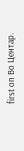first on Во Центар.